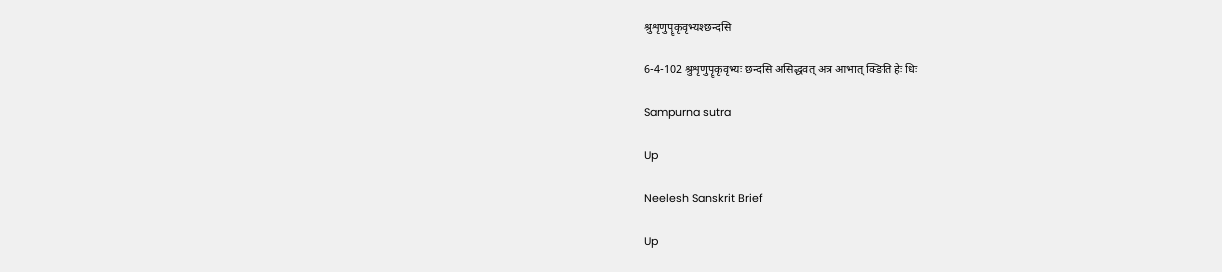श्रुशृणुपॄकृवृभ्यश्छन्दसि

6-4-102 श्रुशृणुपॄकृवृभ्यः छन्दसि असिद्धवत् अत्र आभात् क्ङिति हेः धिः

Sampurna sutra

Up

Neelesh Sanskrit Brief

Up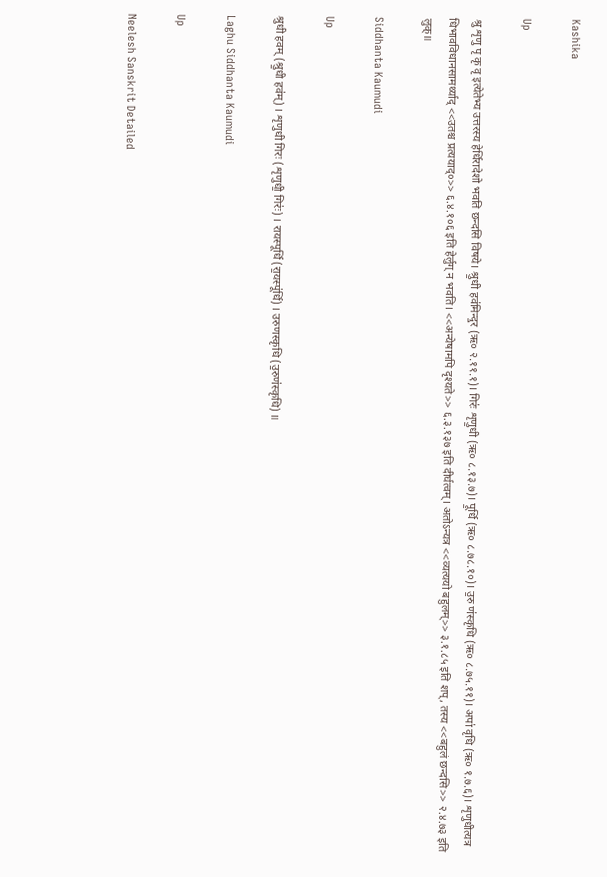Kashika

Up

श्रु शृणु पृ कृ वृ इत्येतेभ्य उत्तरस्य हेर्धिरादेशो भवति छन्दसि विषये। श्रु॒धी हव॑मिन्द्॒र (ऋ० २.११.१)। गिरः॑ शृणु॒धी (ऋ० ८.१३.७)। पू॒र्धि (ऋ० ८.७८.१०)। उ॒रु ण॑स्कृधि (ऋ० ८.७५.११)। अपा॑ वृधि (ऋ० १.७.६)। शृणुधीत्यत्र धिभावविधानसामर्थ्याद् <<उतश्च प्रत्ययाद्०>> ६.४.१०६ इति हेर्लुग् न भवति। <<अन्येषामपि दृश्यते>> ६.३.१३७ इति दीर्घत्वम्। अतोऽन्यत्र <<व्यत्ययो बहुलम्>> ३.१.८५ इति शप्, तस्य <<बहुलं छन्दसि>> २.४.७३ इति लुक्॥

Siddhanta Kaumudi

Up

श्रुधी हवम् (श्रु॒धी हव॑म्) । शृणुधी गिरः (शृणुधी॒ गिरः॑) । रायस्पूर्धि (रा॒यस्पू॑र्धि) । उरुणस्कृधि (उ॒रुण॑स्कृधि) ॥

Laghu Siddhanta Kaumudi

Up

Neelesh Sanskrit Detailed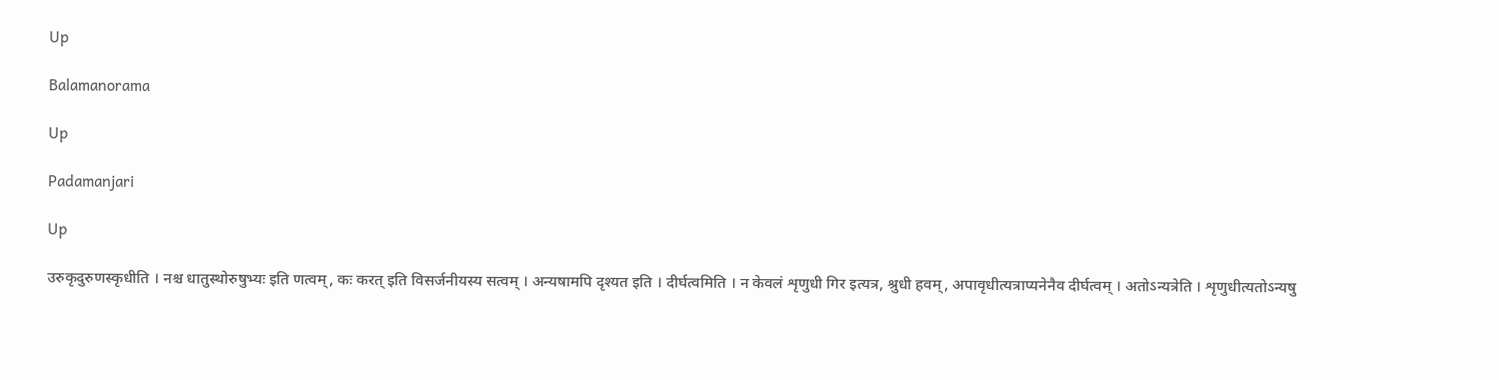Up

Balamanorama

Up

Padamanjari

Up

उरुकृदुरुणस्कृधीति । नश्च धातुस्थोरुषुभ्यः इति णत्वम्, कः करत् इति विसर्जनीयस्य सत्वम् । अन्यषामपि दृश्यत इति । दीर्घत्वमिति । न केवलं शृणुधी गिर इत्यत्र, श्रुधी हवम्, अपावृधीत्यत्राप्यनेनैव दीर्घत्वम् । अतोऽन्यत्रेति । शृणुधीत्यतोऽन्यषु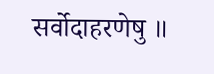सर्वोदाहरणेषु ॥